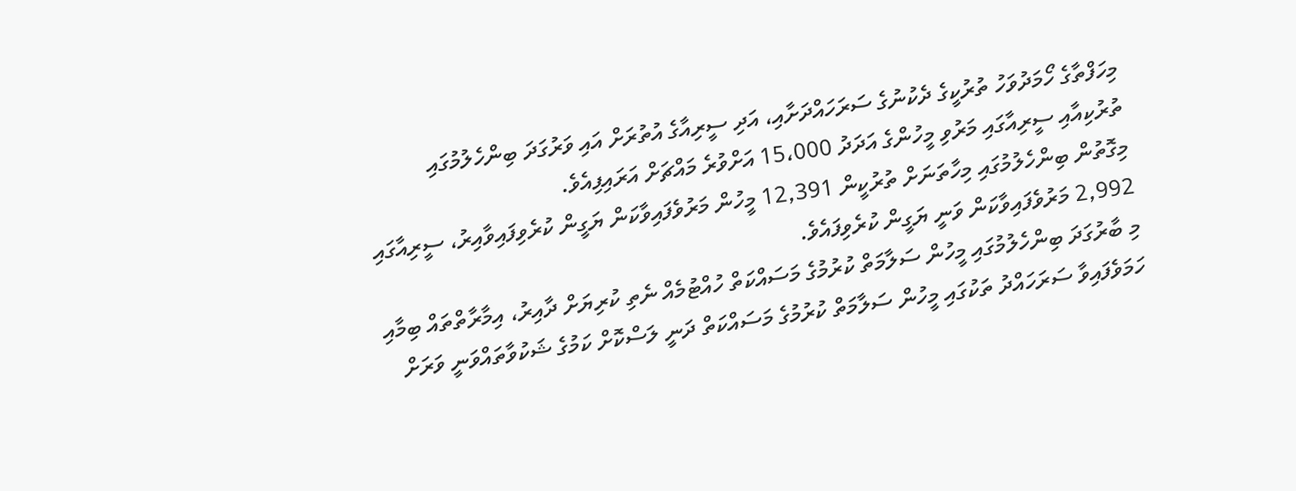މިހަފްތާގެ ހޯމަދުވަހު ތުރުކީގެ ދެކުނުގެ ސަރަހައްދަށާއި، އަދި ސީރިއާގެ އުތުރަށް އައި ވަރުގަދަ ބިންހެލުމުގައި ތުރުކިއާއި ސީރިއާގައި މަރުވި މީހުންގެ އަދަދު 15،000 އަށްވުރެ މައްޗަށް އަރައިފިއެވެ.
މިގޮތުން ބިންހެލުމުގައި މިހާތަނަށް ތުރުކީން 12,391 މީހުން މަރުވެފައިވާކަން ޔަގީން ކުރެވިފައިވާއިރު، ސީރިއާގައި 2,992 މަރުވެފައިވާކަން ވަނީ ޔަގީން ކުރެވިފައެވެ.
މި ބާރުގަދަ ބިންހެލުމުގައި މީހުން ސަލާމަތް ކުރުމުގެ މަސައްކަތް ހުއްޓުމެއް ނެތި ކުރިޔަށް ދާއިރު، އިމާރާތްތައް ބިމާއި ހަމަވެފައިވާ ސަރަހައްދު ތަކުގައި މީހުން ސަލާމަތް ކުރުމުގެ މަސައްކަތް ދަނީ ލަސްކޮށް ކަމުގެ ޝަކުވާތައްވަނީ ވަރަށް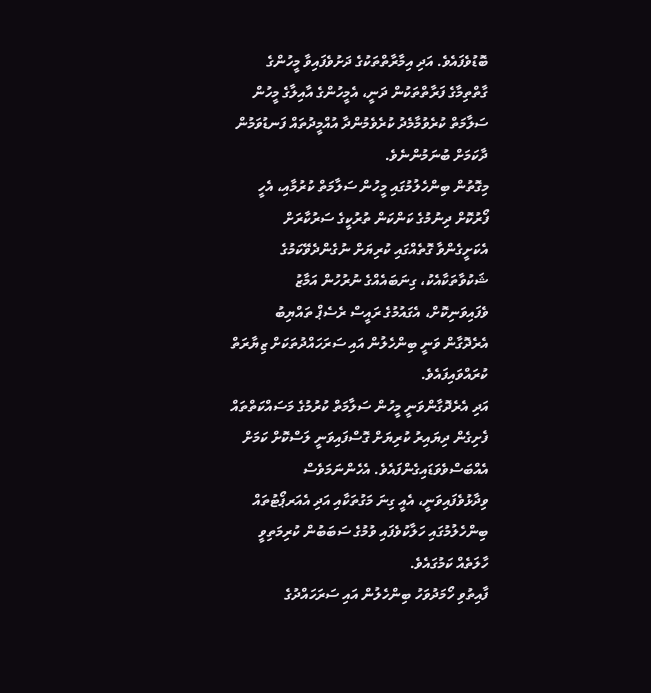ބޮޑުވެފައެވެ. އަދި އިމާރާތްތަކުގެ ދަށުވެފައިވާ މީހުންގެ ގާތްތިމާގެ ފަރާތްތަކުން ދަނީ، އެމީހުންގެ އާއިލާގެ މީހުން ސަލާމަތް ކުރެވުމާމެދު ކުރެވެމުންދާ އުއްމީދުތައް ފަނޑުވަމުން ދާކަމަށް ބުނަމުންނެވެ.
މިގޮތުން ބިންހެލުމުގައި މީހުން ސަލާމަތް ކުރުމާއި، އެހީ ފޯރުކޮށް ދިނުމުގެ ކަންކަން ތުރުކީގެ ސަރުކާރަށް އެކަށީގެންވާ ގޮތެއްގައި ކުރިޔަށް ނުގެންދެވޭކަމުގެ ޝަކުވާތަކާއެކު، ގިނަބައެއްގެ ނުރުހުން އަމާޒު ވެފައިވަނިކޮށް، އެގައުމުގެ ރައީސް ރެސެޕް ތައްޔިބު އެރެދޮގާން ވަނީ ބިންހެލުން އައި ސަރަހައްދުތަކަށް ޒިޔާރަތް ކުރައްވައިފައެވެ.
އަދި އެރެދޮގާންވަނީ މީހުން ސަލާމަތް ކުރުމުގެ މަސައްކަތްތައް ފެށިގެން ދިޔައިރު ކުރިޔަށް ގޮސްފައިވަނީ ލަސްކޮށް ކަމަށް އެއްބަސްވެވަޑައިގެންފައެވެ. އެހެންނަމަވެސް ވިދާޅުވެފައިވަނީ، އެއީ ގިނަ މަގުތަކާއި އަދި އެއަރޕޯޓުތައް ބިންހެލުމުގައި ހަލާކުވެފައި ވުމުގެ ސަބަބުން ކުރިމަތިވީ ހާލަތެއް ކަމުގައެވެ.
ފާއިތުވި ހޯމަދުވަހު ބިންހެލުން އައި ސަރަހައްދުގެ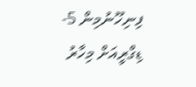ފިނިހޫނުމިން 5- ޑިގްރީއަށް މިހާރު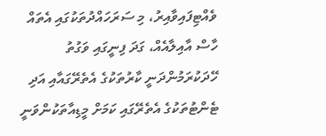ވެއްޓިފައިވާއިރު، މި ސަރަހައްދުތަކުގައި އެތައް ހާސް އާއިލާއެއް، ގަދަ ފިނީގައި ވަގުތު ހޭދަކުރަމުންދަނީ ކާރުތަކުގެ އެތެރޭގައާއި އަދި ޓެންޓުތަކުގެ އެތެރޭގައި ކަމަށް މީޑިއާތަކުންވަނީ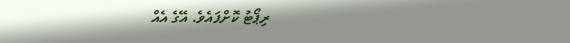ރިޕޯޓު ކޮށްފައެވެ. އޭގެ އެއް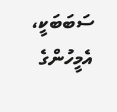ސަބަބަކީ، އެމީހުންގެ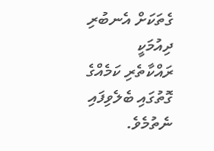ގެތަކަށް އެނބުރި ދިއުމަކީ ރައްކާތެރި ކަމެއްގެ ގޮތުގައި ބެލެވިފައި ނެތުމެވެ.